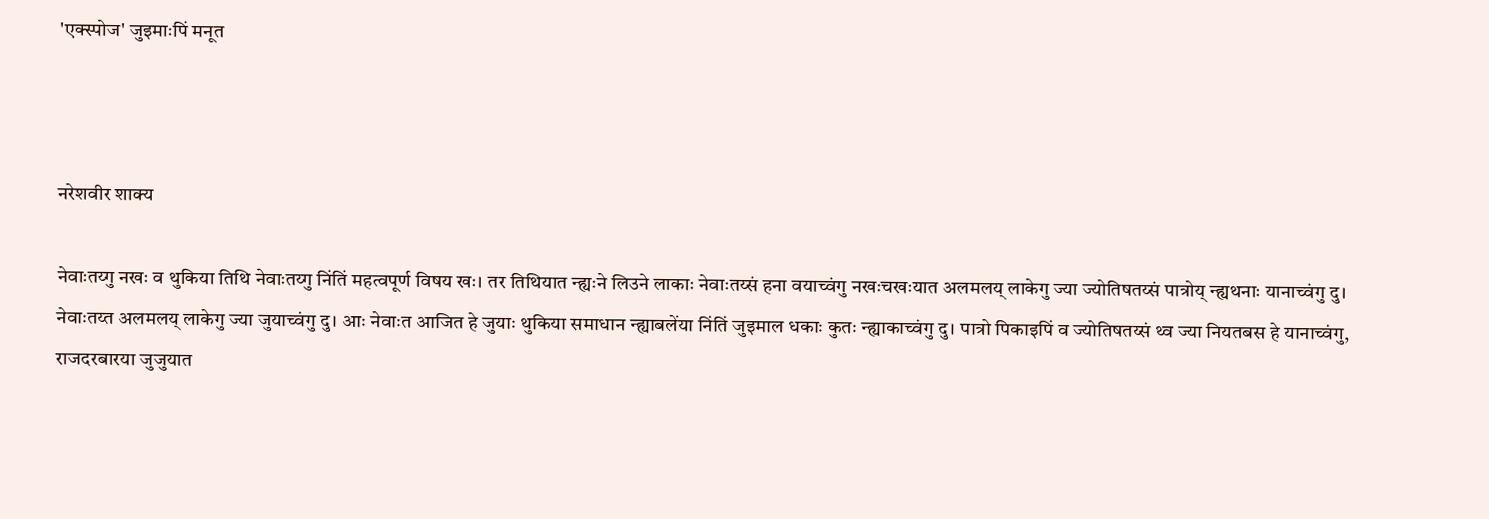'एक्स्पोज' जुइमाःपिं मनूत



नरेशवीर शाक्य

नेवाःतय्गु नखः व थुकिया तिथि नेवाःतय्गु निंतिं महत्वपूर्ण विषय खः। तर तिथियात न्ह्यःने लिउने लाकाः नेवाःतय्सं हना वयाच्वंगु नखःचखःयात अलमलय् लाकेगु ज्या ज्योतिषतय्सं पात्रोय् न्ह्यथनाः यानाच्वंगु दु। नेवाःतय्त अलमलय् लाकेगु ज्या जुयाच्वंगु दु। आः नेवाःत आजित हे जुयाः थुकिया समाधान न्ह्याबलेंया निंतिं जुइमाल धकाः कुतः न्ह्याकाच्वंगु दु। पात्रो पिकाइपिं व ज्योतिषतय्सं थ्व ज्या नियतबस हे यानाच्वंगु, राजदरबारया जुजुयात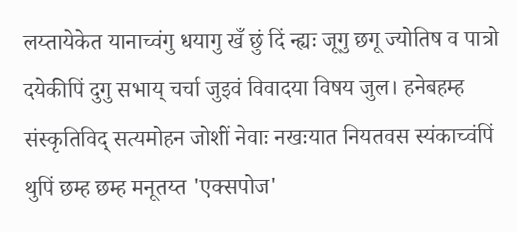लय्तायेकेत यानाच्वंगु धयागु खँ छुं दिं न्ह्यः जूगु छगू ज्योतिष व पात्रो दयेकीपिं दुगु सभाय् चर्चा जुइवं विवादया विषय जुल। हनेबहम्ह संस्कृतिविद् सत्यमोहन जोशीं नेवाः नखःयात नियतवस स्यंकाच्वंपिं थुपिं छम्ह छम्ह मनूतय्त 'एक्सपोज'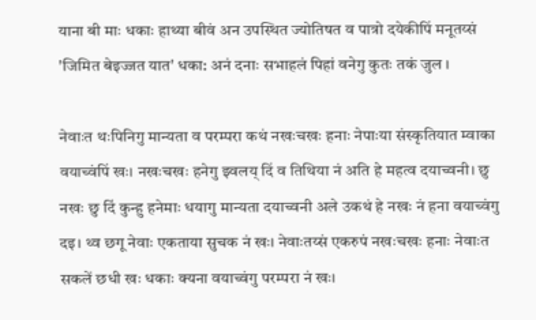याना बी माः धकाः हाथ्या बीवं अन उपस्थित ज्योतिषत व पात्रो दयेकीपिं मनूतय्सं 'जिमित बेइज्जत यात' धका: अनं दनाः सभाहलं पिहां वनेगु कुतः तकं जुल ।

नेवाःत थःपिनिगु मान्यता व परम्परा कथं नखःचखः हनाः नेपाःया संस्कृतियात म्वाका वयाच्वंपिं खः। नखःचखः हनेगु झ्वलय् दिं व तिथिया नं अति हे महत्व दयाच्वनी। छु नखः छु दिं कुन्हु हनेमाः धयागु मान्यता दयाच्वनी अले उकथं हे नखः नं हना वयाच्वंगु दइ। थ्व छगू नेवाः एकताया सुचक नं खः। नेवाःतय्सं एकरुपं नखःचखः हनाः नेवाःत सकलें छधी खः धकाः क्यना वयाच्वंगु परम्परा नं खः।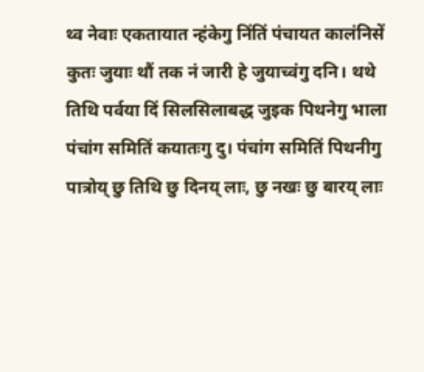थ्व नेवाः एकतायात न्हंकेगु निंतिं पंचायत कालंनिसें कुतः जुयाः थौं तक नं जारी हे जुयाच्वंगु दनि। थथे तिथि पर्वया दिं सिलसिलाबद्ध जुइक पिथनेगु भाला पंचांग समितिं कयातःगु दु। पंचांग समितिं पिथनीगु पात्रोय् छु तिथि छु दिनय् लाः, छु नखः छु बारय् लाः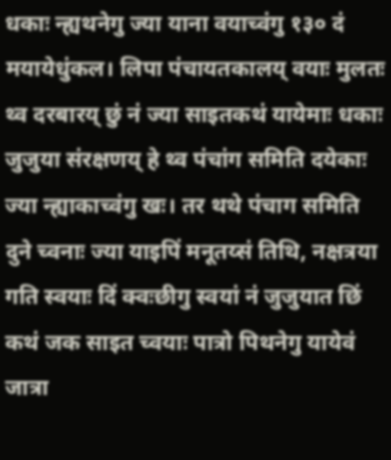धकाः न्ह्यथनेगु ज्या याना वयाच्वंगु १३० दं मयायेधुंकल। लिपा पंचायतकालय् वयाः मुलतः थ्व दरबारय् छुं नं ज्या साइतकथं यायेमाः धकाः जुजुया संरक्षणय् हे थ्व पंचांग समिति दयेकाः ज्या न्ह्याकाच्वंगु खः। तर थथे पंचाग समिति दुने च्वनाः ज्या याइपिं मनूतय्सं तिथि, नक्षत्रया गति स्वयाः दिं क्वःछीगु स्वयां नं जुजुयात छिं कथं जक साइत च्वयाः पात्रो पिथनेगु यायेवं जात्रा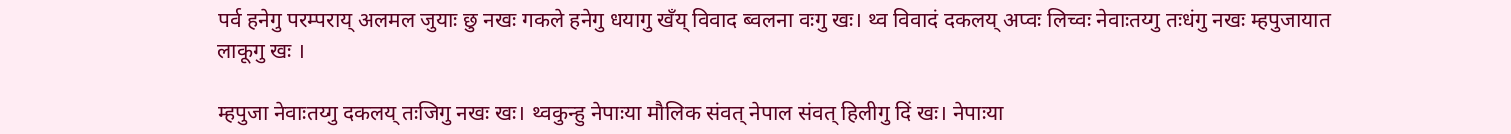पर्व हनेगु परम्पराय् अलमल जुयाः छु नखः गकले हनेगु धयागु खँय् विवाद ब्वलना वःगु खः। थ्व विवादं दकलय् अप्वः लिच्वः नेवाःतय्गु तःधंगु नखः म्हपुजायात लाकूगु खः ।

म्हपुजा नेवाःतय्गु दकलय् तःजिगु नखः खः। थ्वकुन्हु नेपाःया मौलिक संवत् नेपाल संवत् हिलीगु दिं खः। नेपाःया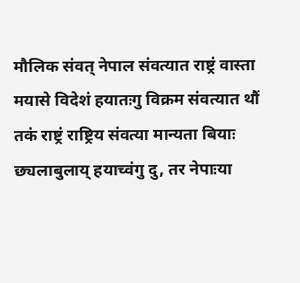मौलिक संवत् नेपाल संवत्यात राष्ट्रं वास्ता मयासे विदेशं हयातःगु विक्रम संवत्यात थौं तकं राष्ट्रं राष्ट्रिय संवत्या मान्यता बियाः छ्यलाबुलाय् हयाच्वंगु दु, तर नेपाःया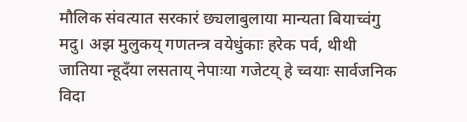मौलिक संवत्यात सरकारं छ्यलाबुलाया मान्यता बियाच्वंगु मदु। अझ मुलुकय् गणतन्त्र वयेधुंकाः हरेक पर्व, थीथी जातिया न्हूदँया लसताय् नेपाःया गजेटय् हे च्वयाः सार्वजनिक विदा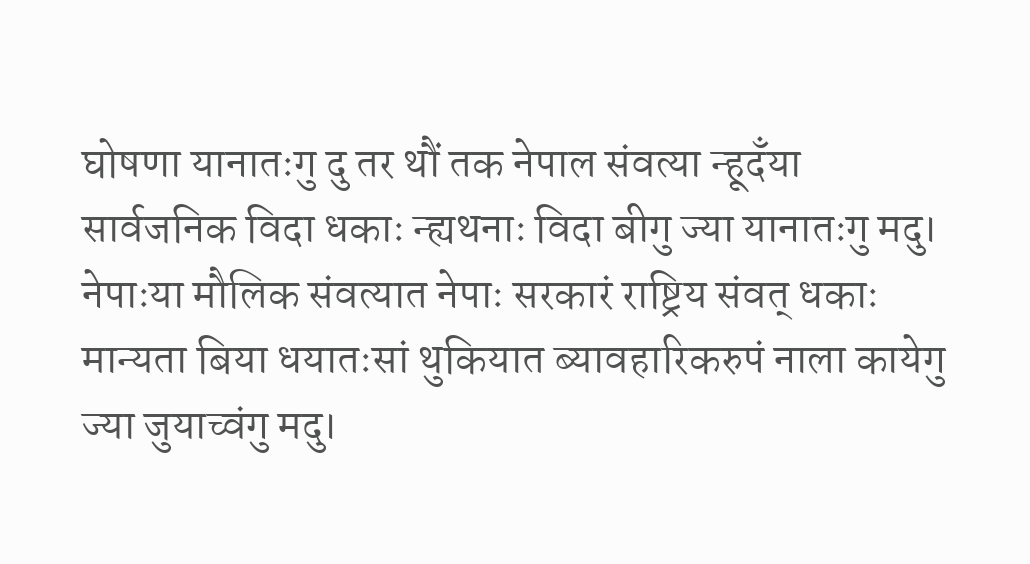घोषणा यानातःगु दु तर थौं तक नेपाल संवत्या न्हूदँया सार्वजनिक विदा धकाः न्ह्यथनाः विदा बीगु ज्या यानातःगु मदु। नेपाःया मौलिक संवत्यात नेपाः सरकारं राष्ट्रिय संवत् धकाः मान्यता बिया धयातःसां थुकियात ब्यावहारिकरुपं नाला कायेगु ज्या जुयाच्वंगु मदु।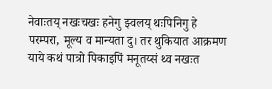नेवाःतय् नखःचखः हनेगु झ्वलय् थःपिनिगु हे परम्परा, मूल्य व मान्यता दु। तर थुकियात आक्रमण याये कथं पात्रो पिकाइपिं मनूतय्सं थ्व नखःत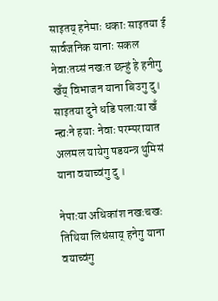साइतय् हनेमाः धकाः साइतया ई सार्वजनिक यानाः सकल नेवाःतय्सं नखःत छन्हुं हे हनीगु खँय् विभाजन याना बिउगु दु। साइतया दुने धडि पलाःया खँ न्ह्यःने हयाः नेवाः परम्परायात अलमल यायेगु षडयन्त्र थुमिसं याना वयाच्वंगु दु ।

नेपाःया अधिकांश नखःचखः तिथिया लिधंसाय् हनेगु याना वयाच्वंगु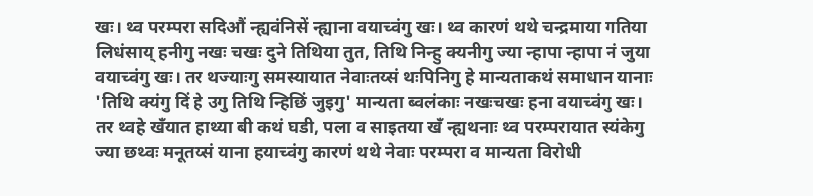खः। थ्व परम्परा सदिऔं न्ह्यवंनिसें न्ह्याना वयाच्वंगु खः। थ्व कारणं थथे चन्द्रमाया गतिया लिधंसाय् हनीगु नखः चखः दुने तिथिया तुत, तिथि निन्हु क्यनीगु ज्या न्हापा न्हापा नं जुया वयाच्वंगु खः। तर थज्याःगु समस्यायात नेवाःतय्सं थःपिनिगु हे मान्यताकथं समाधान यानाः 'तिथि क्यंगु दिं हे उगु तिथि न्हिछिं जुइगु' मान्यता ब्वलंकाः नखःचखः हना वयाच्वंगु खः। तर थ्वहे खँयात हाथ्या बी कथं घडी, पला व साइतया खँ न्ह्यथनाः थ्व परम्परायात स्यंकेगु ज्या छथ्वः मनूतय्सं याना हयाच्वंगु कारणं थथे नेवाः परम्परा व मान्यता विरोधी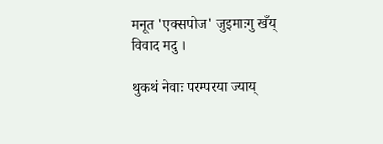मनूत 'एक्सपोज' जुइमाःगु खँय् विवाद मदु ।

थुकथं नेवाः परम्परया ज्याय्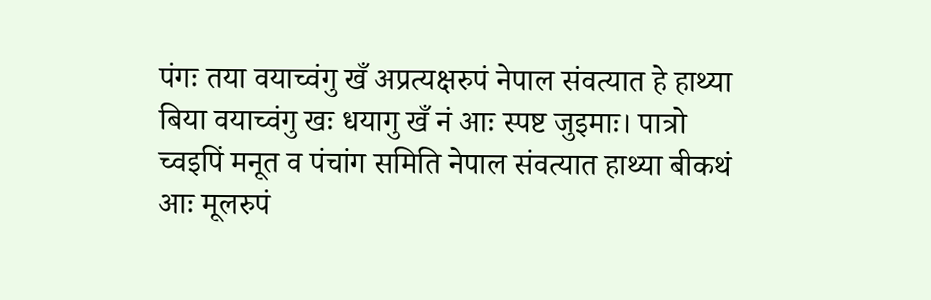पंगः तया वयाच्वंगु खँ अप्रत्यक्षरुपं नेपाल संवत्यात हे हाथ्या बिया वयाच्वंगु खः धयागु खँ नं आः स्पष्ट जुइमाः। पात्रो च्वइपिं मनूत व पंचांग समिति नेपाल संवत्यात हाथ्या बीकथं आः मूलरुपं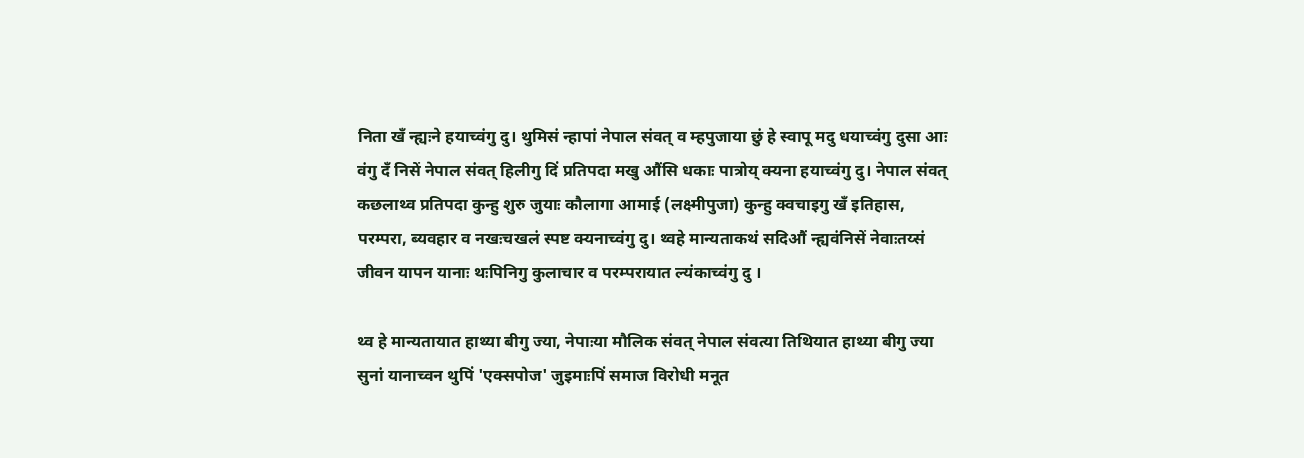निता खँ न्ह्यःने हयाच्वंगु दु। थुमिसं न्हापां नेपाल संवत् व म्हपुजाया छुं हे स्वापू मदु धयाच्वंगु दुसा आः वंगु दँ निसें नेपाल संवत् हिलीगु दिं प्रतिपदा मखु औंसि धकाः पात्रोय् क्यना हयाच्वंगु दु। नेपाल संवत् कछलाथ्व प्रतिपदा कुन्हु शुरु जुयाः कौलागा आमाई (लक्ष्मीपुजा) कुन्हु क्वचाइगु खँ इतिहास, परम्परा, ब्यवहार व नखःचखलं स्पष्ट क्यनाच्वंगु दु। थ्वहे मान्यताकथं सदिऔं न्ह्यवंनिसें नेवाःतय्सं जीवन यापन यानाः थःपिनिगु कुलाचार व परम्परायात ल्यंकाच्वंगु दु ।

थ्व हे मान्यतायात हाथ्या बीगु ज्या, नेपाःया मौलिक संवत् नेपाल संवत्या तिथियात हाथ्या बीगु ज्या सुनां यानाच्वन थुपिं 'एक्सपोज' जुइमाःपिं समाज विरोधी मनूत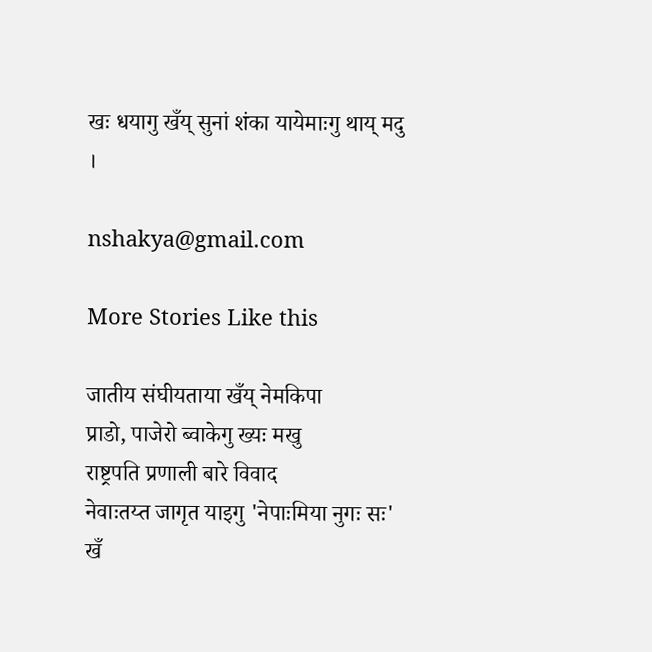खः धयागु खँय् सुनां शंका यायेमाःगु थाय् मदु ।

nshakya@gmail.com

More Stories Like this

जातीय संघीयताया खँय् नेमकिपा
प्राडो, पाजेरो ब्वाकेगु ख्यः मखु
राष्ट्रपति प्रणाली बारे विवाद
नेवाःतय्त जागृत याइगु 'नेपाःमिया नुगः सः'
खँ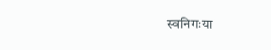स्वनिगःया